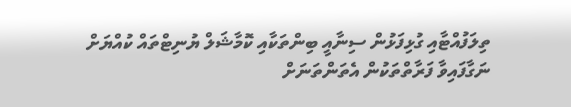ތިލަފުއްޓާއި ގުޅިފަޅުން ސިނާއީ ބިންތަކާއި ކޮމާޝަލް ޔުނިޓްތައް ކުއްޔަށް ނަގާފައިވާ ފަރާތްތަކުން އެތަންތަނަށް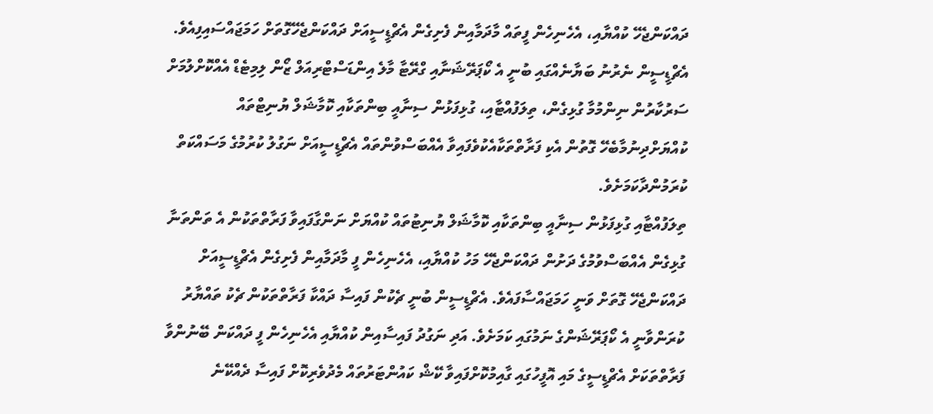ދައްކަންޖެހޭ ކުއްޔާއި، އެހެނިހެން ފީތައް މާދަމާއިން ފެށިގެން އެޗްޑީސީއަށް ދައްކަންޖެހޭގޮތަށް ހަމަޖައްސައިފިއެވެ.
އެޗްޑީސީން ނެރުނު ބަޔާނެއްގައި ބުނީ އެ ކޯޕަރޭޝަނާއި ގްރޭޓާ މާލެ އިންޑަސްޓްރިއަލް ޒޯން ލިމިޓެޑް އެއްކޮށްލުމަށް ސަރުކާރުން ނިންމުމާ ގުޅިގެން، ތިލަފުއްޓާއި، ގުޅިފަޅުން ސިނާއީ ބިންތަކާއި ކޮމާޝަލް ޔުނިޓްތައް ކުއްޔަށްދިނުމާބެހޭ ގޮތުން އެކި ފަރާތްތަކާއެކުވެފައިވާ އެއްބަސްވުންތައް އެޗްޑީސީއަށް ނަގުލު ކުރުމުގެ މަސައްކަތް ކުރަމުންދާކަމަށެވެ.
ތިލަފުއްޓާއި ގުޅިފަޅުން ސިނާއީ ބިންތަކާއި ކޮމާޝަލް ޔުނިޓުތައް ކުއްޔަށް ނަންގާފައިވާ ފަރާތްތަކުން އެ ތަންތަނާ ގުޅިގެން އެއްބަސްވުމުގެ ދަށުން ދައްކަންޖެހޭ މަހު ކުއްޔާއި، އެހެނިހެން ފީ މާދަމާއިން ފެށިގެން އެޗްޑީސީއަށް ދައްކަންޖެހޭ ގޮތަށް ވަނީ ހަމަޖައްސާފައެވެ. އެޗްޑީސީން ބުނީ ޗެކުން ފައިސާ ދައްކާ ފަރާތްތަކުން ޗެކު ތައްޔާރު ކުރަންވާނީ އެ ކޯޕަރޭޝަންގެ ނަމުގައި ކަމަށެވެ. އަދި ނަގުދު ފައިސާއިން ކުއްޔާއި އެހެނިހެން ފީ ދައްކަން ބޭނުންވާ ފަރާތްތަކަށް އެޗްޑީސީގެ މައި އޮފީހުގައި ގާއިމުކޮށްފައިވާ ކޭޝް ކައުންޓަރުތައް މެދުވެރިކޮށް ފައިސާ ދެއްކޭނެ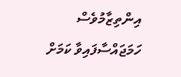އިންތިޒާމުވެސް ހަމަޖައްސާފައިވާ ކަމަށް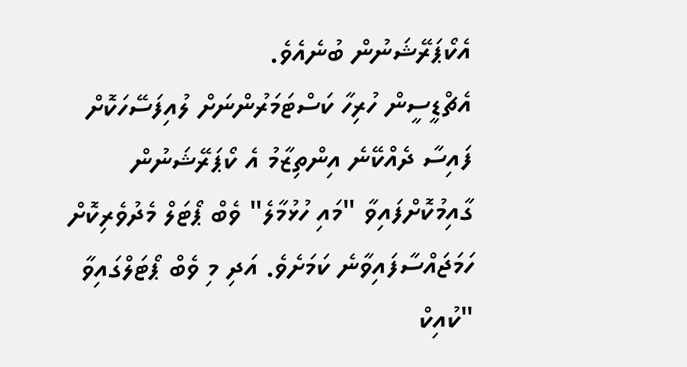އެކޯޕަރޭޝަނުން ބުނެއެވެ.
އެޗްޑީސީން ހުރިހާ ކަސްޓަމަރުންނަށް ލުއިފަސޭހަކޮށް ފައިސާ ދެއްކޭނެ އިންތިޒާމު އެ ކޯޕަރޭޝަނުން ގާއިމުކޮށްފައިވާ "މައި ހުޅުމާލެ" ވެބް ޕޯޓަލް މެދުވެރިކޮށް ހަމަޖައްސާފައިވާނެ ކަމަށެވެ. އަދި މި ވެބް ޕޯޓަލްގައިވާ "ކުއިކް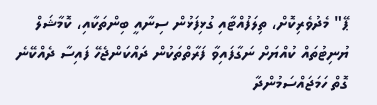ޕޭ" މެދުވެރިކޮށް، ތިލަފުއްޓާއި ގުޅިފަޅުން ސިނާއީ ބިންތަކާއި، ކޮމާޝަލް ޔުނިޓުތައް ކުއްޔަށް ނަގާފައިވާ ފަރާތްތަކުން ދައްކަންޖެހޭ ފައިސާ ދެއްކޭނެ ގޮތް ހަމަޖައްސަމުންދާ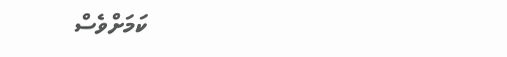ކަމަށްވެސް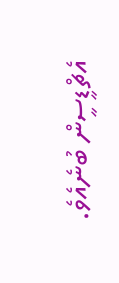އެޗްޑީސީން ބުނެއެވެ.